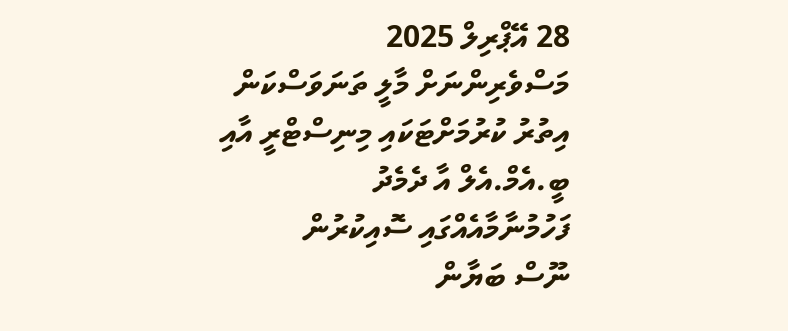28 އޭޕްރިލް 2025
މަސްވެރިންނަށް މާލީ ތަނަވަސްކަން އިތުރު ކުރުމަށްޓަކައި މިނިސްޓްރީ އާއި ބީ.އެމް.އެލް އާ ދެމެދު ފަހުމުނާމާއެއްގައި ސޮއިކުރުން
ނޫސް ބަޔާން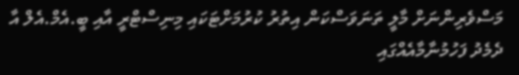މަސްވެރިންނަށް މާލީ ތަނަވަސްކަން އިތުރު ކުރުމަށްޓަކައި މިނިސްޓްރީ އާއި ބީ.އެމް.އެލް އާ ދެމެދު ފަހުމުނާމާއެއްގައި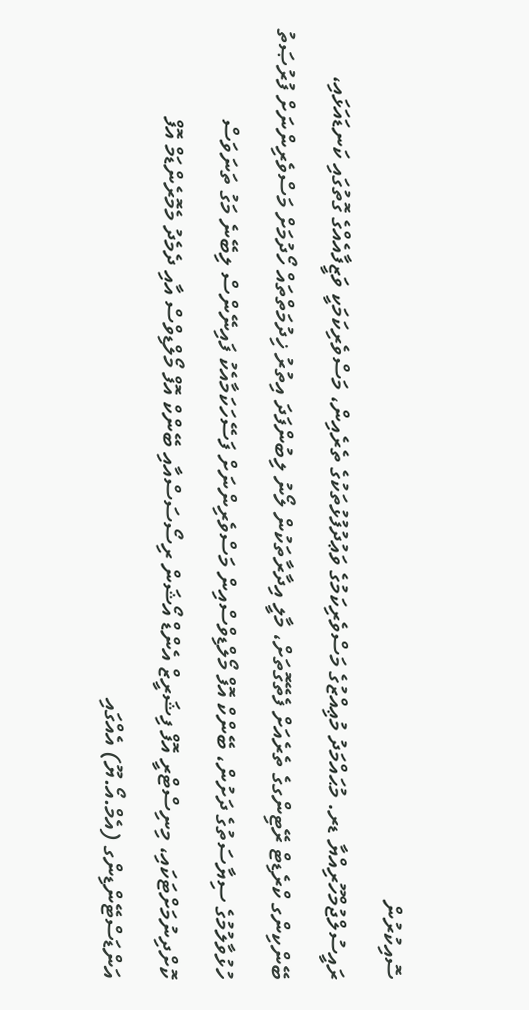ސޮއިކުރުން
ރައީސުލްޖުމްހޫރިއްޔާ ޑރ. މުޙައްމަދު މުޢިއްޒުގެ މަސްވެރިކަމުގެ ވަޢުދުފުޅުތަކުގެ ތެރެއިން، މަސްވެރިކަމަކީ ވަޒީފާއެއްގެ ގޮތުގައި ކަނޑައަޅައި، ބޭންކިންގ ކްރެޑިޓް ރޭޓިންގގެ ތެރެއަށް ފެތޭގޮތަށް، މާލީ އިދާރާތަކުން ލޯނު ލިބުންފަދަ އިތުރު ޚިދުމަތްތައް ހޯދުމަށް މަސްވެރިންނަށް ފުރުޞަތު ހުޅުވާލުމުގެ ސިޔާސަތުގެ ދަށުން، ބޭންކް އޮފް މޯލްޑިވްސްއިން މަސްވެރިންނަށް ފަސޭހަކަމާއެކު ފައިނޭންސް ލިބޭނެ މަގު ތަނަވަސް ކޮށްދިނުމަށްޓަކައި، މިނިސްޓްރީ އޮފް ފިޝަރީޒް އެންޑް އޯޝަން ރިސޯސަސްއާއި ބޭންކް އޮފް މޯލްޑިވްސް އާއި ދެމެދު މެމޮރެންޑަމް އޮފް އަންޑަސްޓޭންޑިންގ (އެމް.އޯ.ޔޫ) އެއްގައި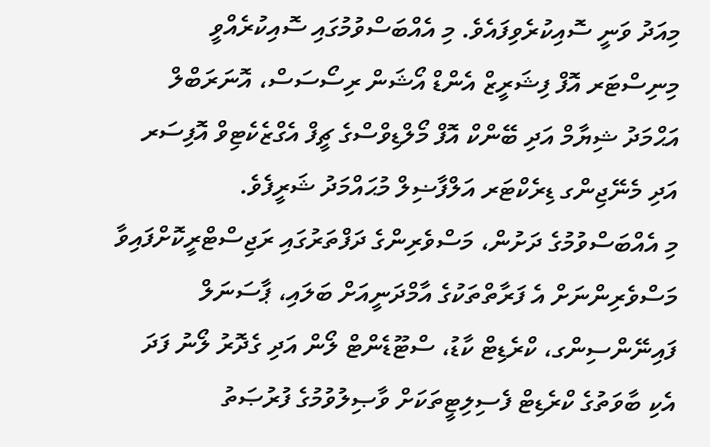މިއަދު ވަނީ ސޮއިކުރެވިފައެވެ. މި އެއްބަސްވުމުގައި ސޮއިކުރެއްވީ މިނިސްޓަރ އޮފް ފިޝަރީޒް އެންޑް އޯޝަން ރިސޯސަސް، އޮނަރަބްލް އަޙްމަދު ޝިޔާމް އަދި ބޭންކް އޮފް މޯލްޑިވްސްގެ ޗީފް އެގްޒެކެޓިވް އޮފިސަރ އަދި މެނޭޖިންގ ޑިރެކްޓަރ އަލްފާޟިލް މުޙައްމަދު ޝަރީފެވެ.
މި އެއްބަސްވުމުގެ ދަށުން، މަސްވެރިންގެ ދަފްތަރުގައި ރަޖިސްޓްރީކޮށްފައިވާ މަސްވެރިންނަށް އެ ފަރާތްތަކުގެ އާމްދަނީއަށް ބަލައި، ޕާސަނަލް ފައިނޭންސިންގ، ކްރެޑިޓް ކާޑު، ސްޓޫޑެންޓް ލޯން އަދި ގެދޮރު ލޯނު ފަދަ އެކި ބާވަތުގެ ކްރެޑިޓް ފެސިލިޓީތަކަށް ވާޞިލުވުމުގެ ފުރުޞަތު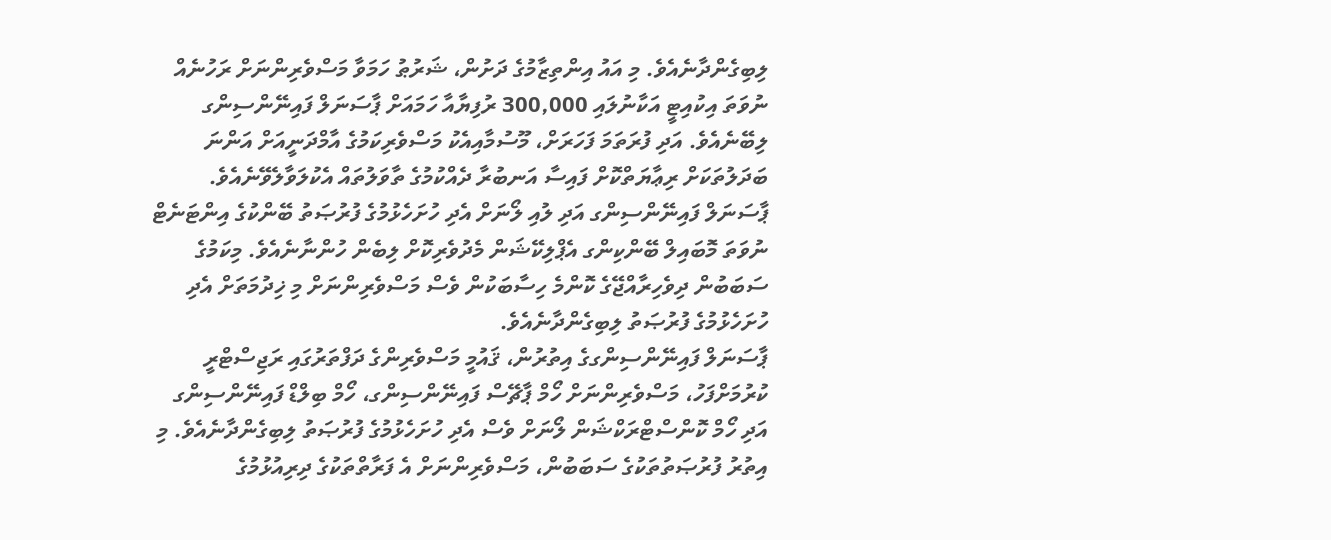ލިބިގެންދާނެއެވެ. މި އައު އިންތިޒާމުގެ ދަށުން، ޝަރުޠު ހަމަވާ މަސްވެރިންނަށް ރަހުނެއް ނުވަތަ އިކުއިޓީ އަކާނުލައި 300,000 ރުފިޔާއާ ހަމައަށް ޕާސަނަލް ފައިނޭންސިންގ ލިބޭނެއެވެ. އަދި ފުރަތަމަ ފަހަރަށް، މޫސުމާއިއެކު މަސްވެރިކަމުގެ އާމްދަނީއަށް އަންނަ ބަދަލުތަކަށް ރިޢާޔަތްކޮށް ފައިސާ އަނބުރާ ދެއްކުމުގެ ތާވަލުތައް އެކުލަވާލެވޭނެއެވެ.
ޕާސަނަލް ފައިނޭންސިންގ އަދި ލުއި ލޯނަށް އެދި ހުށަހެޅުމުގެ ފުރުޞަތު ބޭންކުގެ އިންޓަނެޓް ނުވަތަ މޮބައިލް ބޭންކިންގ އެޕްލިކޭޝަން މެދުވެރިކޮށް ލިބެން ހުންނާނެއެވެ. މިކަމުގެ ސަބަބުން ދިވެހިރާއްޖޭގެ ކޮންމެ ހިސާބަކުން ވެސް މަސްވެރިންނަށް މި ޚިދުމަތަށް އެދި ހުށަހެޅުމުގެ ފުރުޞަތު ލިބިގެންދާނެއެވެ.
ޕާސަނަލް ފައިނޭންސިންގގެ އިތުރުން، ޤައުމީ މަސްވެރިންގެ ދަފްތަރުގައި ރަޖިސްޓްރީ ކުރުމަށްފަހު، މަސްވެރިންނަށް ހޯމް ޕާޗޭސް ފައިނޭންސިންގ، ހޯމް ބިލްޑް ފައިނޭންސިންގ އަދި ހޯމް ކޮންސްޓްރަކްޝަން ލޯނަށް ވެސް އެދި ހުށަހެޅުމުގެ ފުރުޞަތު ލިބިގެންދާނެއެވެ. މި އިތުރު ފުރުޞަތުތަކުގެ ސަބަބުން، މަސްވެރިންނަށް އެ ފަރާތްތަކުގެ ދިރިއުޅުމުގެ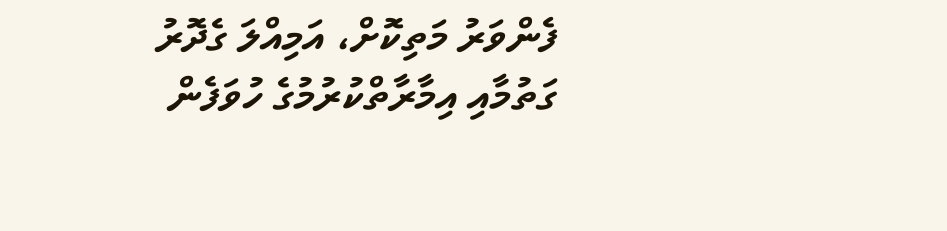ފެންވަރު މަތިކޮށް، އަމިއްލަ ގެދޮރު ގަތުމާއި އިމާރާތްކުރުމުގެ ހުވަފެން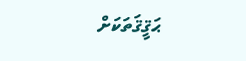ޙަޤީޤަތަކަށް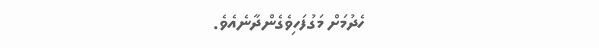ހެދުމަށް މަގުފަހިވެގެންދާނެއެވެ.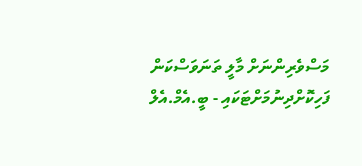މަސްވެރިންނަށް މާލީ ތަނަވަސްކަން ފަހިކޮށްދިނުމަށްޓަކައި - ބީ.އެމް.އެލް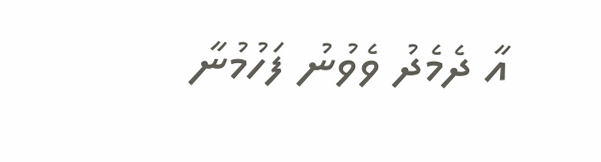އާ ދެމެދު ވެވުނު ފަހުމުނާ